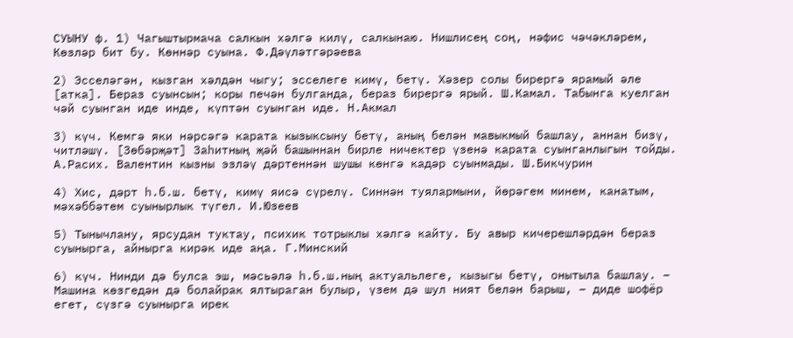СУЫНУ ф. 1) Чагыштырмача салкын хәлгә килү, салкынаю. Нишлисең соң, нәфис чәчәкләрем, Көзләр бит бу. Көннәр суына. Ф.Дәүләтгәрәева

2) Эсселәгән, кызган хәлдән чыгу; эсселеге кимү, бетү. Хәзер солы бирергә ярамый әле [атка]. Бераз суынсын; коры печән булганда, бераз бирергә ярый. Ш.Камал. Табынга куелган чәй суынган иде инде, күптән суынган иде. Н.Акмал

3) күч. Кемгә яки нәрсәгә карата кызыксыну бетү, аның белән мавыкмый башлау, аннан бизү, читләшү. [Зөбәрҗәт] Заһитның җәй башыннан бирле ничектер үзенә карата суынганлыгын тойды. А.Расих. Валентин кызны эзләү дәртеннән шушы көнгә кадәр суынмады. Ш.Бикчурин

4) Хис, дәрт һ.б.ш. бетү, кимү яисә сүрелү. Синнән туялармыни, йөрәгем минем, канатым, мәхәббәтем суынырлык түгел. И.Юзеев

5) Тынычлану, ярсудан туктау, психик тотрыклы хәлгә кайту. Бу авыр кичерешләрдән бераз суынырга, айнырга кирәк иде аңа. Г.Минский

6) күч. Нинди дә булса эш, мәсьәлә һ.б.ш.ның актуальлеге, кызыгы бетү, онытыла башлау. – Машина көзгедән дә болайрак ялтыраган булыр, үзем дә шул ният белән барыш, – диде шофёр егет, сүзгә суынырга ирек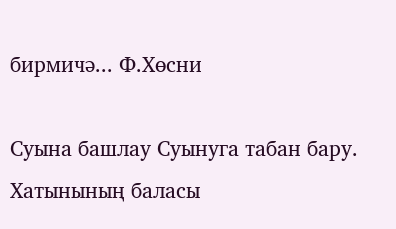бирмичә... Ф.Хөсни

Суына башлау Суынуга табан бару. Хатынының баласы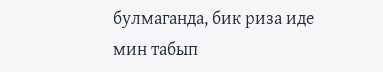булмаганда, бик риза иде мин табып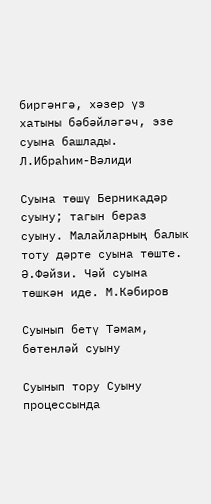биргәнгә, хәзер үз хатыны бәбәйләгәч, эзе суына башлады. Л.Ибраһим-Вәлиди

Суына төшү Берникадәр суыну; тагын бераз суыну. Малайларның балык тоту дәрте суына төште. Ә.Фәйзи. Чәй суына төшкән иде. М.Кәбиров

Суынып бетү Тәмам, бөтенләй суыну

Суынып тору Суыну процессында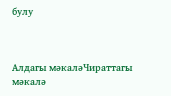булу



Алдагы мәкаләЧираттагы мәкалә